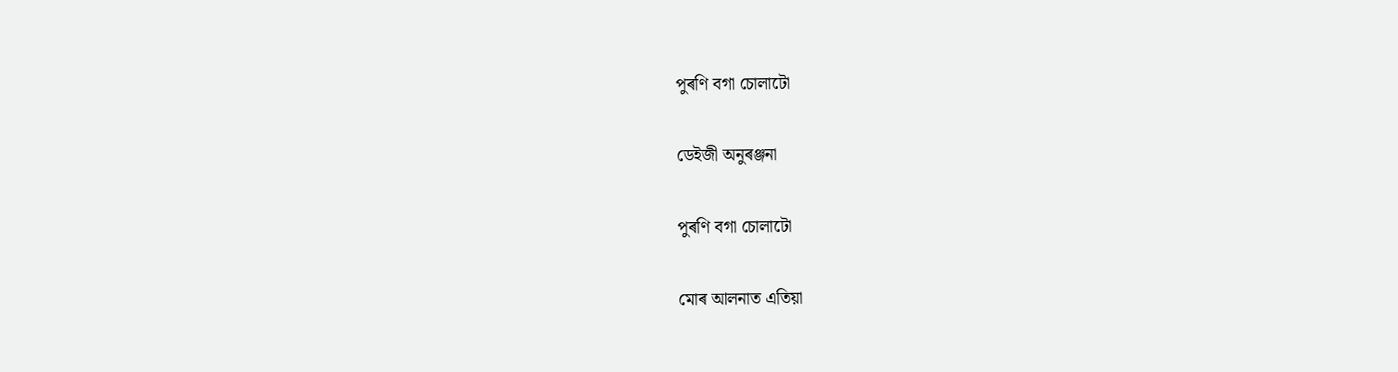পুৰণি বগা চোলাটো

ডেইজী অনুৰঞ্জনা

পুৰণি বগা চোলাটো

মোৰ আলনাত এতিয়া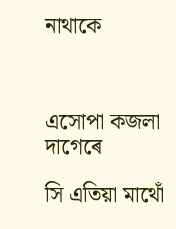নাথাকে



এসোপা কজলা দাগেৰে

সি এতিয়া মাথোঁ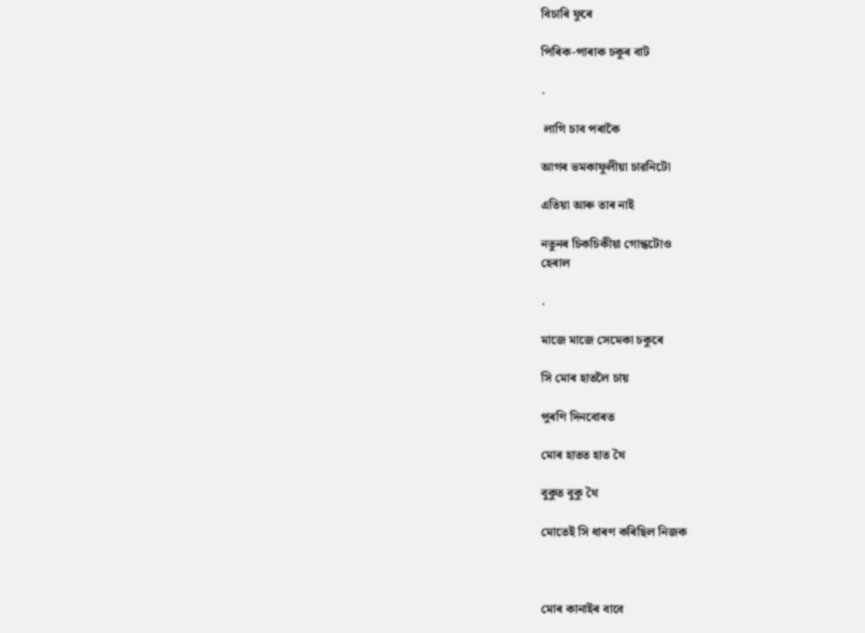বিচাৰি ফুৰে

পিৰিক-পাৰাক চকুৰ বাট

.

 লাগি চাব পৰাকৈ

আগৰ ভমকাফুলীয়া চাৱনিটো

এতিয়া আৰু তাৰ নাই

নতুনৰ চিকচিকীয়া গোন্ধটোও
হেৰাল

.

মাজে মাজে সেমেকা চকুৰে

সি মোৰ হাতলৈ চায়

পুৰণি দিনবোৰত

মোৰ হাতত হাত থৈ

বুকুত বুকু থৈ

মোতেই সি ধাৰণ কৰিছিল নিজক



মোৰ কানাইৰ বাবে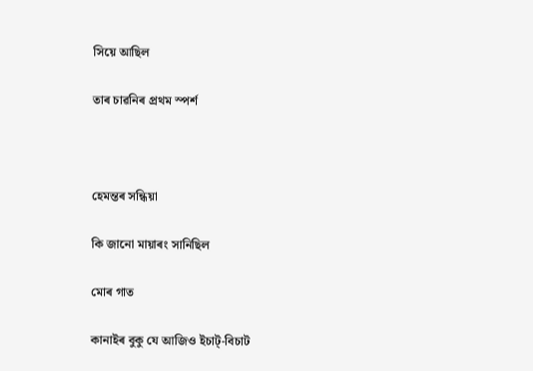সিয়ে আছিল

তাৰ চাৱনিৰ প্ৰথম স্পৰ্শ



হেমন্তৰ সন্ধিয়া

কি জানো মায়াৰং সানিছিল

মোৰ গাত

কানাইৰ বুকু যে আজিও ইচাট্-বিচাট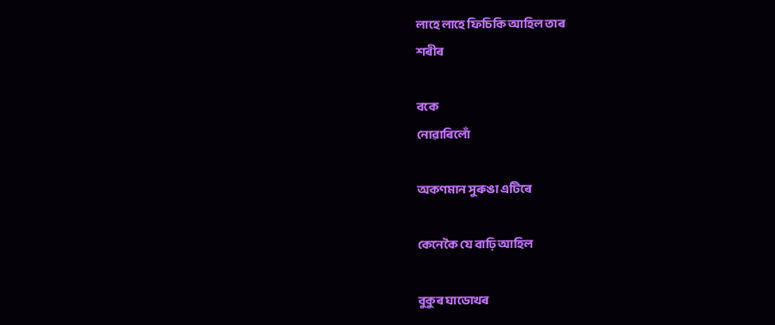লাহে লাহে ফিচিকি আহিল তাৰ
শৰীৰ

বকে
নোৱাৰিলোঁ

অকণমান সুৰুঙা এটিৰে

কেনেকৈ যে বাঢ়ি আহিল

বুকুৰ ঘাডোখৰ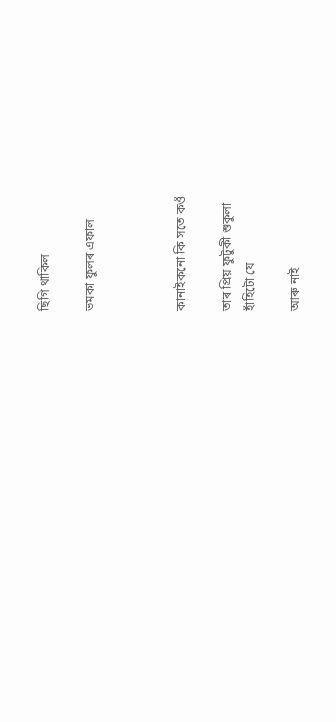ছিগি থাকিল

ভমকা ফুলৰ এফাল



কানাইকনো কি সতে কওঁ

তাৰ প্ৰিয় ফুটুকী শুকুলা
হাঁহিটো যে

আৰু নাই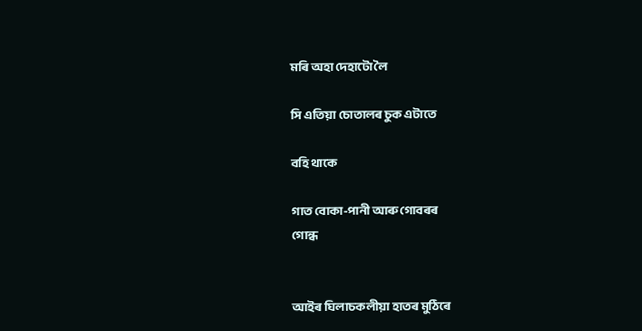মৰি অহা দেহাটো লৈ

সি এতিয়া চোতালৰ চুক এটাতে

বহি থাকে

গাত বোকা-পানী আৰু গোবৰৰ
গোন্ধ


আইৰ ঘিলাচকলীয়া হাতৰ মুঠিৰে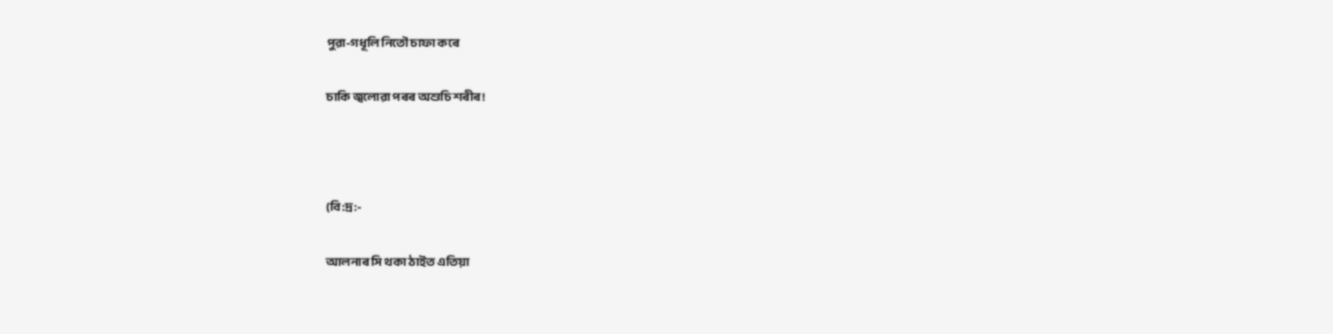পুৱা-গধূলি নিতৌ চাফা কৰে

চাকি জ্বলোৱা পৰৰ অশুচি শৰীৰ!



(বি:দ্ৰ:-

আলনাৰ সি থকা ঠাইত এতিয়া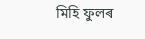মিহি ফুলৰ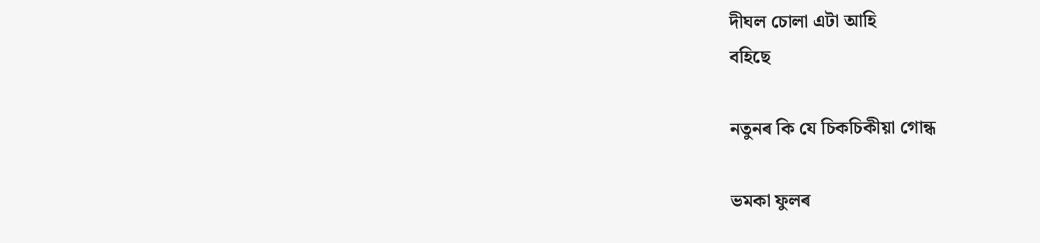দীঘল চোলা এটা আহি
বহিছে

নতুনৰ কি যে চিকচিকীয়া গোন্ধ

ভমকা ফুলৰ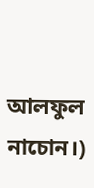আলফুল নাচোন।)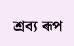শ্ৰব্য ৰূপ